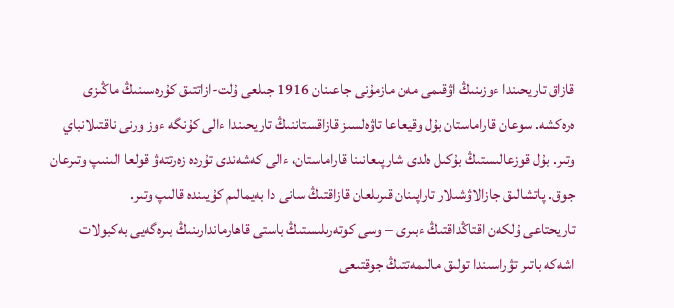قازاق تاريحىندا ءوزىنىڭ اۋقىمى مەن مازمۇنى جاعىنان 1916 جىلعى ۇلت-ازاتتىق كۇرەسىنىڭ ماڭىزى ەرەكشە. سوعان قاراماستان بۇل وقيعاعا تاۋەلسىز قازاقستاننىڭ تاريحىندا ءالى كۇنگە ءوز ورنى ناقتىلانباي وتىر. بۇل قوزعالىستىڭ بۇكىل ەلدى شارپىعانىنا قاراماستان، ءالى كەشەندى تۇردە زەرتتەۋ قولعا الىنىپ وتىرعان جوق. پاتشالىق جازالاۋشىلار تاراپىنان قىرىلعان قازاقتىڭ سانى دا بەيمالىم كۇيىندە قالىپ وتىر.
تاريحتاعى ۇلكەن اقتاڭداقتىڭ ءبىرى – وسى كوتەرىلىستىڭ باستى قاھارماندارىنىڭ بىرەگەيى بەكبولات اشەكە باتىر تۋراسىندا تولىق مالىمەتتىڭ جوقتىعى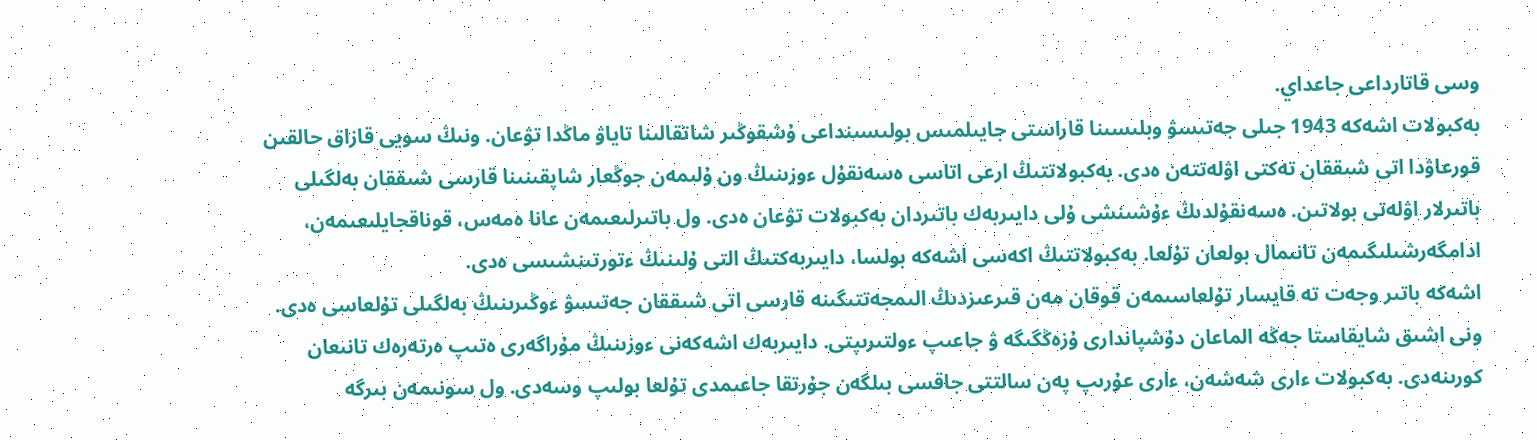وسى قاتارداعى جاعداي.
بەكبولات اشەكە 1943 جىلى جەتىسۋ وبلىسىنا قاراستى جايىلمىس بولىسىنداعى ۇشقوڭىر شاتقالىنا تاياۋ ماڭدا تۋعان. ونىڭ سويى قازاق حالقىن قورعاۋدا اتى شىققان تەكتى اۋلەتتەن ەدى. بەكبولاتتىڭ ارعى اتاسى ەسەنقۇل ءوزىنىڭ ون ۇلىمەن جوڭعار شاپقىنىنا قارسى شىققان بەلگىلى باتىرلار اۋلەتى بولاتىن. ەسەنقۇلدىڭ ءۇشىنشى ۇلى دايىربەك باتىردان بەكبولات تۋعان ەدى. ول باتىرلىعىمەن عانا ەمەس، قوناقجايلىعىمەن، ادامگەرشىلىگىمەن تانىمال بولعان تۇلعا. بەكبولاتتىڭ اكەسى اشەكە بولسا، دايىربەكتىڭ التى ۇلىنىڭ ءتورتىنشىسى ەدى.
اشەكە باتىر وجەت تە قايسار تۇلعاسىمەن قوقان مەن قىرعىزدىڭ الىمجەتتىگىنە قارسى اتى شىققان جەتىسۋ ءوڭىرىنىڭ بەلگىلى تۇلعاسى ەدى. ونى اشىق شايقاستا جەڭە الماعان دۇشپاندارى ۇزەڭگىگە ۋ جاعىپ ءولتىرىپتى. دايىربەك اشەكەنى ءوزىنىڭ مۇراگەرى ەتىپ ەرتەرەك تانىعان كورىنەدى. بەكبولات ءارى شەشەن، ءارى عۇرىپ پەن سالتتى جاقسى بىلگەن جۇرتقا جاعىمدى تۇلعا بولىپ وسەدى. ول سونىمەن بىرگە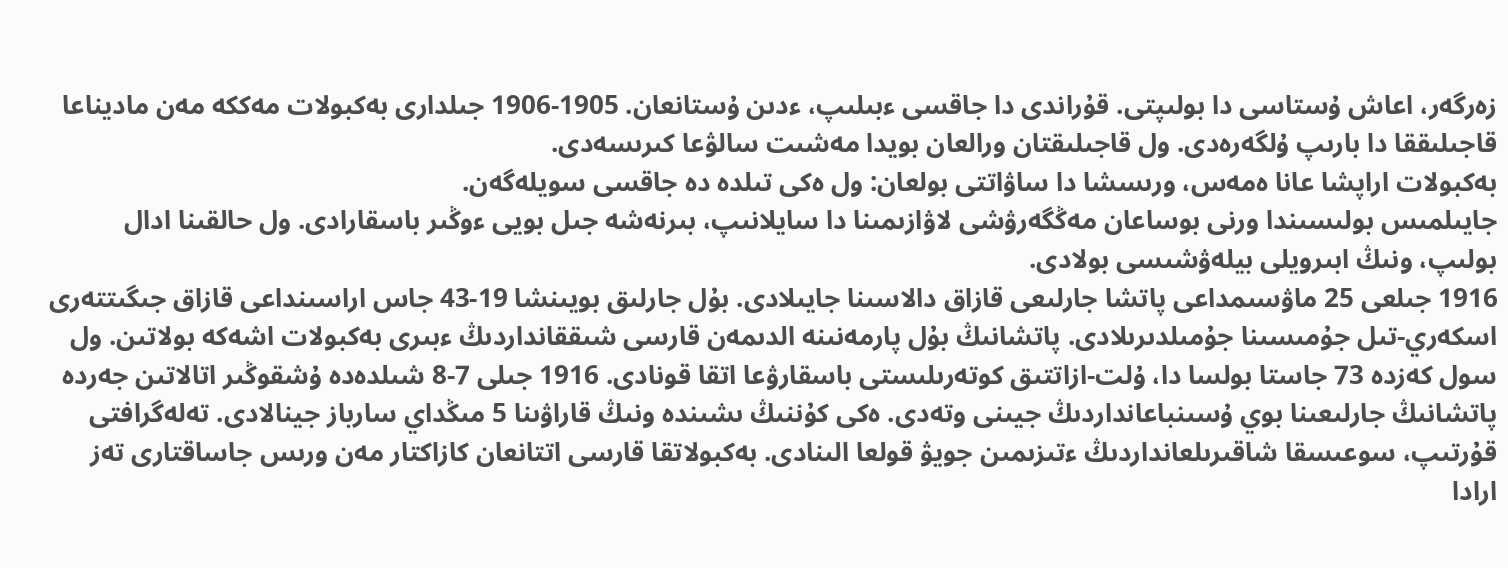زەرگەر، اعاش ۇستاسى دا بولىپتى. قۇراندى دا جاقسى ءبىلىپ، ءدىن ۇستانعان. 1905-1906 جىلدارى بەكبولات مەككە مەن ماديناعا قاجىلىققا دا بارىپ ۇلگەرەدى. ول قاجىلىقتان ورالعان بويدا مەشىت سالۋعا كىرىسەدى.
بەكبولات اراپشا عانا ەمەس، ورىسشا دا ساۋاتتى بولعان: ول ەكى تىلدە دە جاقسى سويلەگەن.
جايىلمىس بولىسىندا ورنى بوساعان مەڭگەرۋشى لاۋازىمىنا دا سايلانىپ، بىرنەشە جىل بويى ءوڭىر باسقارادى. ول حالقىنا ادال بولىپ، ونىڭ ابىرويلى بيلەۋشىسى بولادى.
1916 جىلعى 25 ماۋسىمداعى پاتشا جارلىعى قازاق دالاسىنا جايىلادى. بۇل جارلىق بويىنشا 19-43 جاس اراسىنداعى قازاق جىگىتتەرى اسكەري-تىل جۇمىسىنا جۇمىلدىرىلادى. پاتشانىڭ بۇل پارمەنىنە الدىمەن قارسى شىققانداردىڭ ءبىرى بەكبولات اشەكە بولاتىن. ول سول كەزدە 73 جاستا بولسا دا، ۇلت-ازاتتىق كوتەرىلىستى باسقارۋعا اتقا قونادى. 1916 جىلى 7-8 شىلدەدە ۇشقوڭىر اتالاتىن جەردە پاتشانىڭ جارلىعىنا بوي ۇسىنباعانداردىڭ جيىنى وتەدى. ەكى كۇننىڭ ىشىندە ونىڭ قاراۋىنا 5 مىڭداي سارباز جينالادى. تەلەگرافتى قۇرتىپ، سوعىسقا شاقىرىلعانداردىڭ ءتىزىمىن جويۋ قولعا الىنادى. بەكبولاتقا قارسى اتتانعان كازاكتار مەن ورىس جاساقتارى تەز ارادا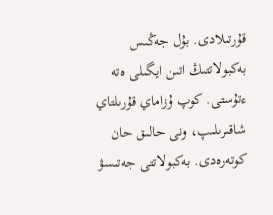قۇرتىلادى. بۇل جەڭىس بەكبولاتتىڭ اتىن ايگىلى ەتە ءتۇستى. كوپ ۇزاماي قۇرىلتاي شاقىرىلىپ، ونى حالىق حان كوتەرەدى. بەكبولاتتى جەتىسۋ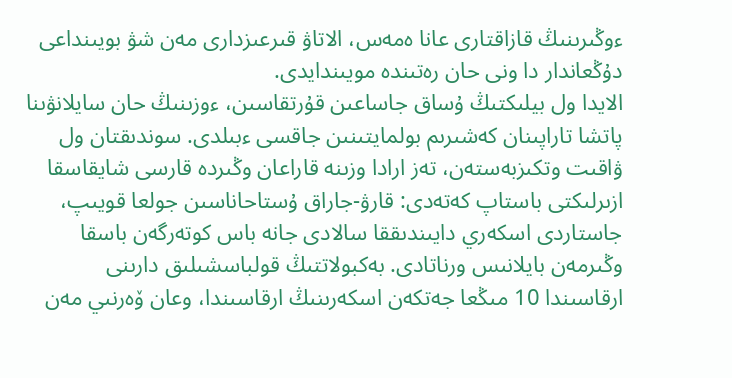ءوڭىرىنىڭ قازاقتارى عانا ەمەس، الاتاۋ قىرعىزدارى مەن شۋ بويىنداعى دۇڭعاندار دا ونى حان رەتىندە مويىندايدى.
الايدا ول بيلىكتىڭ ۇساق جاساعىن قۇرتقاسىن، ءوزىنىڭ حان سايلانۋىنا پاتشا تاراپىنان كەشىرىم بولمايتىنىن جاقسى ءبىلدى. سوندىقتان ول ۋاقىت وتكىزبەستەن، تەز ارادا وزىنە قاراعان وڭىردە قارسى شايقاسقا ازىرلىكتى باستاپ كەتەدى: قارۋ-جاراق ۇستاحاناسىن جولعا قويىپ، جاستاردى اسكەري دايىندىققا سالادى جانە باس كوتەرگەن باسقا وڭىرمەن بايلانىس ورناتادى. بەكبولاتتىڭ قولباسشىلىق دارىنى ارقاسىندا 10 مىڭعا جەتكەن اسكەرىنىڭ ارقاسىندا، وعان ۆەرنىي مەن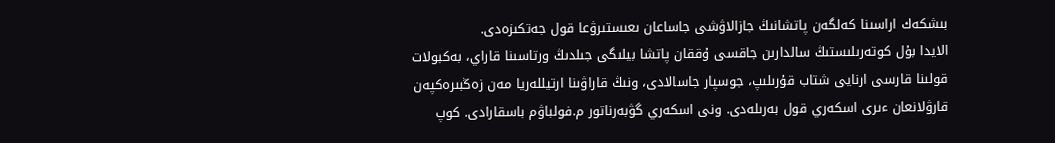بىشكەك اراسىنا كەلگەن پاتشانىڭ جازالاۋشى جاساعان ىعىستىرۋعا قول جەتكىزەدى.
الايدا بۇل كوتەرىلىستىڭ سالدارىن جاقسى ۇققان پاتشا بيلىگى جىلدىڭ ورتاسىنا قاراي، بەكبولات قولىنا قارسى ارنايى شتاب قۇرىلىپ، جوسپار جاسالادى، ونىڭ قاراۋىنا ارتيللەريا مەن زەڭبىرەكپەن قارۋلانعان ءىرى اسكەري قول بەرىلەدى. ونى اسكەري گۋبەرناتور م.فولباۋم باسقارادى. كوپ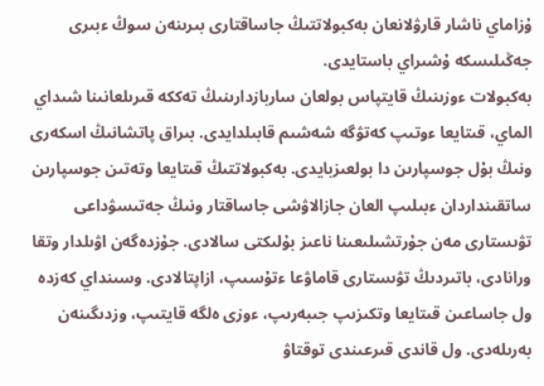ۇزاماي ناشار قارۋلانعان بەكبولاتتىڭ جاساقتارى بىرىنەن سوڭ ءبىرى جەڭىلىسكە ۇشىراي باستايدى.
بەكبولات ءوزىنىڭ قايتپاس بولعان ساربازدارىنىڭ تەككە قىرىلعانىنا شىداي الماي، قىتايعا ءوتىپ كەتۋگە شەشىم قابىلدايدى. بىراق پاتشانىڭ اسكەرى ونىڭ بۇل جوسپارىن دا بولعىزبايدى. بەكبولاتتىڭ قىتايعا وتەتىن جوسپارىن ساتقىنداردان ءبىلىپ العان جازالاۋشى جاساقتار ونىڭ جەتىسۋداعى تۋىستارى مەن جۇرتشىلىعىنا ناعىز بۇلىكتى سالادى. جۇزدەگەن اۋىلدار وتقا ورانادى، باتىردىڭ تۋىستارى قاماۋعا ءتۇسىپ، ازاپتالادى. وسىنداي كەزدە ول جاساعىن قىتايعا وتكىزىپ جىبەرىپ، ءوزى ەلگە قايتىپ، وزدىگىنەن بەرىلەدى. ول قاندى قىرعىندى توقتاۋ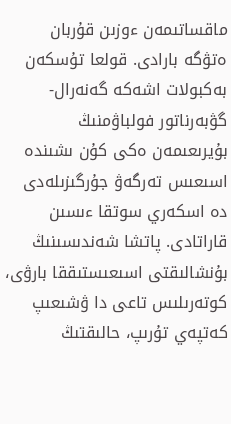ماقساتىمەن ءوزىن قۇربان ەتۋگە بارادى. قولعا تۇسكەن بەكبولات اشەكە گەنەرال-گۋبەرناتور فولباۋمنىڭ بۇيرىعىمەن ەكى كۇن ىشىندە اسىعىس تەرگەۋ جۇرگىزىلەدى دە اسكەري سوتقا ءىسىن قاراتادى. پاتشا شەندىسىنىڭ بۇنشالىقتى اسىعىستىققا بارۋى، كوتەرىلىس تاعى دا ۋشىعىپ كەتپەي تۇرىپ، حالىقتىڭ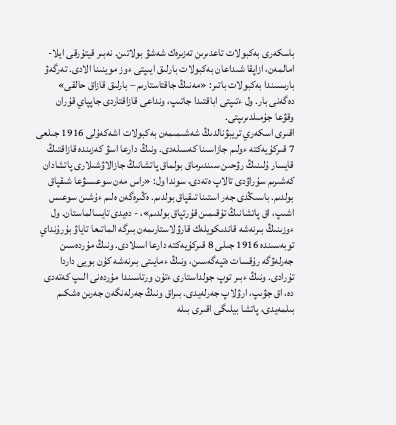باسكەرى بەكبولات تاعدىرىن تەزىرەك شەشۋ بولاتىن. نەبىر قيتۇرقى ايلا-امالمەن، ازاپقا شىداعان بەكبولات بارلىق ايىپتى ءوز موينىنا الادى. تەرگەۋ بارىسىندا بەكبولات باتىر: «مەنىڭ جاقتاستارىم – بارلىق قازاق حالقى» دەگەنى بار. ول ءتىپتى اباقتىدا جاتىپ، ونداعى قازاقتاردى جاپپاي قۇران وقۋعا جۇمىلدىرىپتى.
اقىرى اسكەري تريبۋنالدىڭ شەشىمىمەن بەكبولات اشەكەۇلى 1916 جىلعى 7 قىركۇيەكتە ءولىم جازاسىنا كەسىلەدى. ونىڭ دارعا اسۋ كەزىندە قازاقتىڭ قايسار ۇلىنىڭ رۋحىن سىندىرماق بولماق پاتشانىڭ جازالاۋشىلارى پاتشادان كەشىرىم سۇراۋدى تالاپ ەتەدى، سوندا ول: «راس مەن سوعىسۋعا شىقپاق بولدىم. باسىڭدى جەر استىنا تىقپاق بولدىم. ەڭىرەگەن ەلىم ءۇشىن سوعىس اشىپ، اق پاتشانىڭ تۇقىمىن قۇرتپاق بولدىم»، - دەيدى تايسالماستان. ول ءوزىنىڭ بىرنەشە قاندىكويلەك قارۋلاستارىمەن بىرگە الماتىعا تاياۋ بۇرۇنداي توبەسىندە 1916 جىلى 8 قىركۇيەكتە دارعا اسىلادى. ونىڭ مۇردەسىن جەرلەۋگە رۇقسات ەتپەگەسىن، ونىڭ ءمايىتى بىرنەشە كۇن بويى داردا تۇرادى. ونىڭ ءبىر توپ جولداستارى ءتۇن ورتاسىندا مۇردەنى الىپ كەتەدى دە، اق جۋىپ، ارۋلاپ جەرلەيدى. بىراق ونىڭ جەرلەنگەن جەرىن ەشكىم بىلمەيدى، پاتشا بيلىگى اقىرى بىلە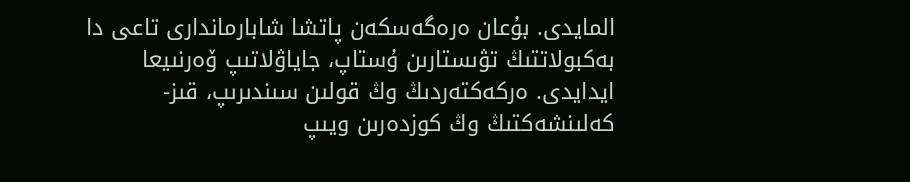المايدى. بۇعان ەرەگەسكەن پاتشا شابارماندارى تاعى دا بەكبولاتتىڭ تۋىستارىن ۇستاپ، جاياۋلاتىپ ۆەرنىيعا ايدايدى. ەركەكتەردىڭ وڭ قولىن سىندىرىپ، قىز-كەلىنشەكتىڭ وڭ كوزدەرىن ويىپ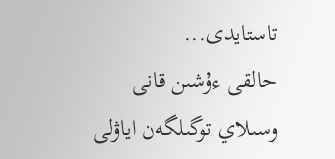تاستايدى...
حالقى ءۇشىن قانى وسىلاي توگىلگەن اياۋلى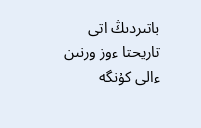باتىردىڭ اتى تاريحتا ءوز ورنىن ءالى كۇنگە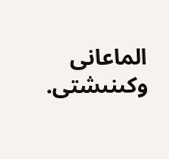الماعانى وكىنىشتى.